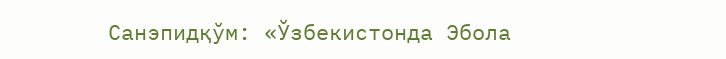Санэпидқўм: «Ўзбекистонда Эбола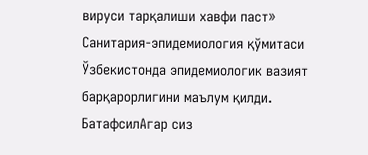вируси тарқалиши хавфи паст»
Санитария-эпидемиология қўмитаси Ўзбекистонда эпидемиологик вазият барқарорлигини маълум қилди.
БатафсилАгар сиз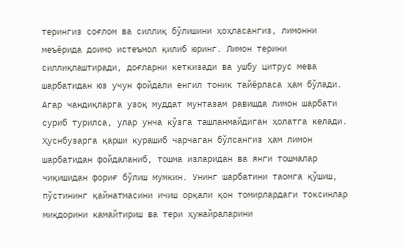терингиз соғлом ва силлиқ бўлишини ҳоҳласангиз, лимонни меъёрида доимо истеъмол қилиб юринг. Лимон терини силлиқлаштиради, доғларни кеткизади ва ушбу цитрус мева шарбатидан юз учун фойдали енгил тоник тайёрласа ҳам бўлади. Агар чандиқларга узоқ муддат мунтазам равишда лимон шарбати суриб турилса, улар унча кўзга ташланмайдиган ҳолатга келади.
Ҳуснбузарга қарши курашиб чарчаган бўлсангиз ҳам лимон шарбатидан фойдаланиб, тошма изларидан ва янги тошмалар чиқишидан фориғ бўлиш мумкин. Унинг шарбатини таомга қўшиш, пўстининг қайнатмасини ичиш орқали қон томирлардаги токсинлар миқдорини камайтириш ва тери ҳужайраларини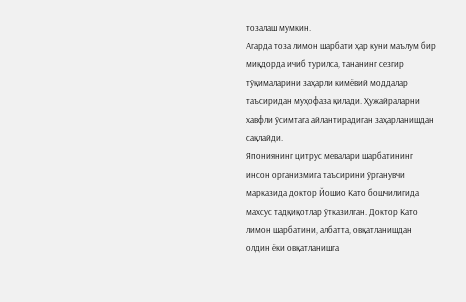тозалаш мумкин.
Агарда тоза лимон шарбати ҳар куни маълум бир миқдорда ичиб турилса, тананинг сезгир тўқималарини заҳарли кимёвий моддалар таъсиридан муҳофаза қилади. Ҳужайраларни хавфли ўсимтага айлантирадиган заҳарланишдан сақлайди.
Япониянинг цитрус мевалари шарбатининг инсон организмига таъсирини ўрганувчи марказида доктор Йошио Като бошчилигида махсус тадқиқотлар ўтказилган. Доктор Като лимон шарбатини, албатта, овқатланишдан олдин ёки овқатланишга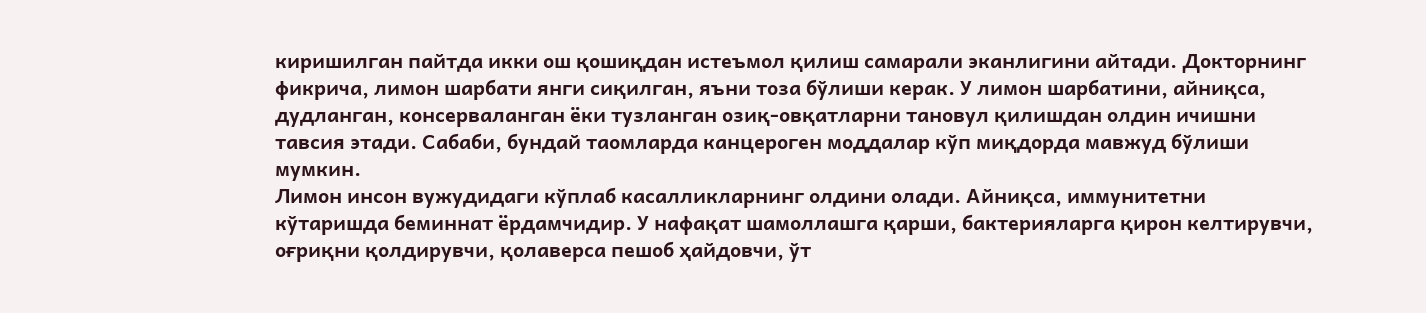киришилган пайтда икки ош қошиқдан истеъмол қилиш самарали эканлигини айтади. Докторнинг фикрича, лимон шарбати янги сиқилган, яъни тоза бўлиши керак. У лимон шарбатини, айниқса, дудланган, консерваланган ёки тузланган озиқ-овқатларни тановул қилишдан олдин ичишни тавсия этади. Сабаби, бундай таомларда канцероген моддалар кўп миқдорда мавжуд бўлиши мумкин.
Лимон инсон вужудидаги кўплаб касалликларнинг олдини олади. Айниқса, иммунитетни кўтаришда беминнат ёрдамчидир. У нафақат шамоллашга қарши, бактерияларга қирон келтирувчи, оғриқни қолдирувчи, қолаверса пешоб ҳайдовчи, ўт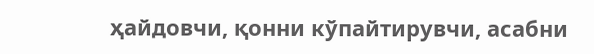ҳайдовчи, қонни кўпайтирувчи, асабни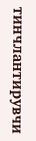тинчлантирувчи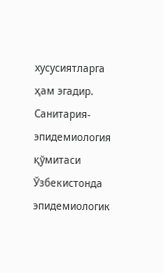хусусиятларга ҳам эгадир.
Санитария-эпидемиология қўмитаси Ўзбекистонда эпидемиологик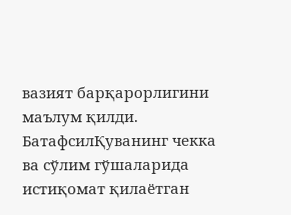вазият барқарорлигини маълум қилди.
БатафсилҚуванинг чекка ва сўлим гўшаларида истиқомат қилаётган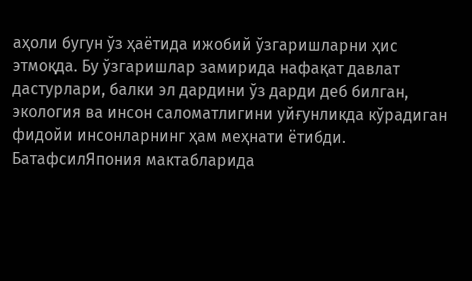аҳоли бугун ўз ҳаётида ижобий ўзгаришларни ҳис этмоқда. Бу ўзгаришлар замирида нафақат давлат дастурлари, балки эл дардини ўз дарди деб билган, экология ва инсон саломатлигини уйғунликда кўрадиган фидойи инсонларнинг ҳам меҳнати ётибди.
БатафсилЯпония мактабларида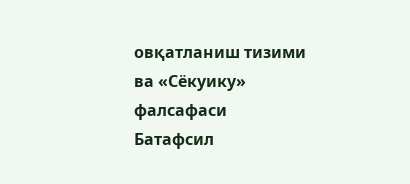овқатланиш тизими ва «Сёкуику» фалсафаси
Батафсил